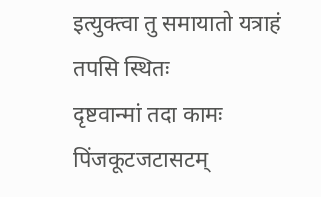इत्युक्त्वा तु समायातो यत्राहं तपसि स्थितः
दृष्टवान्मां तदा कामः पिंजकूटजटासटम्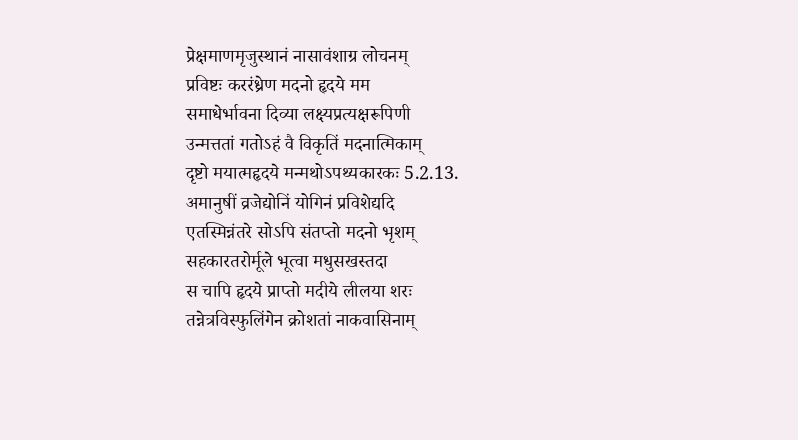प्रेक्षमाणमृजुस्थानं नासावंशाग्र लोचनम्
प्रविष्टः कररंध्रेण मदनो हृदये मम
समाधेर्भावना दिव्या लक्ष्यप्रत्यक्षरूपिणी
उन्मत्ततां गतोऽहं वै विकृतिं मदनात्मिकाम्
दृष्टो मयात्महृदये मन्मथोऽपथ्यकारकः 5.2.13.
अमानुषीं व्रजेद्योनिं योगिनं प्रविशेद्यदि
एतस्मिन्नंतरे सोऽपि संतप्तो मदनो भृशम्
सहकारतरोर्मूले भूत्वा मधुसखस्तदा
स चापि हृदये प्राप्तो मदीये लीलया शरः
तन्नेत्रविस्फुलिंगेन क्रोशतां नाकवासिनाम्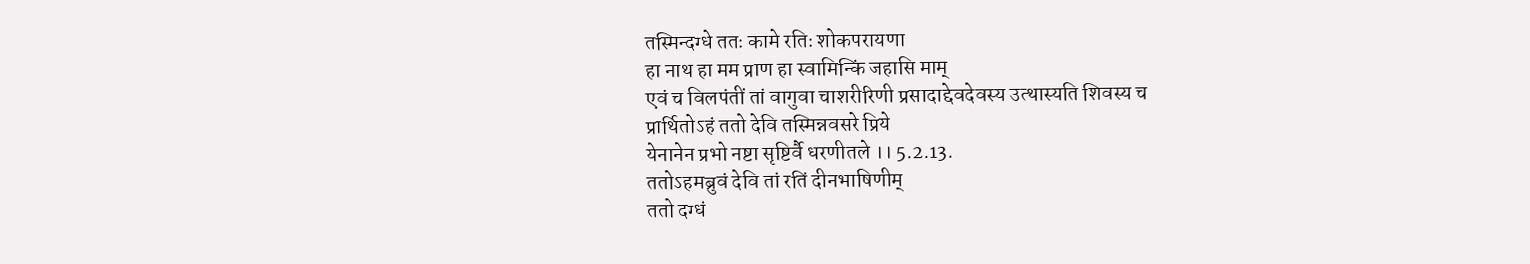तस्मिन्दग्धे ततः कामे रतिः शोकपरायणा
हा नाथ हा मम प्राण हा स्वामिन्किं जहासि माम्
एवं च विलपंतीं तां वागुवा चाशरीरिणी प्रसादाद्देवदेवस्य उत्थास्यति शिवस्य च
प्रार्थितोऽहं ततो देवि तस्मिन्नवसरे प्रिये
येनानेन प्रभो नष्टा सृष्टिर्वै धरणीतले ।। 5.2.13.
ततोऽहमब्रुवं देवि तां रतिं दीनभाषिणीम्
ततो दग्धं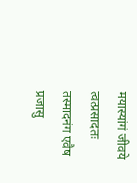मयास्यांगं जीवये त्वत्प्रसादतः
तस्मादनंग एवैष प्रजासु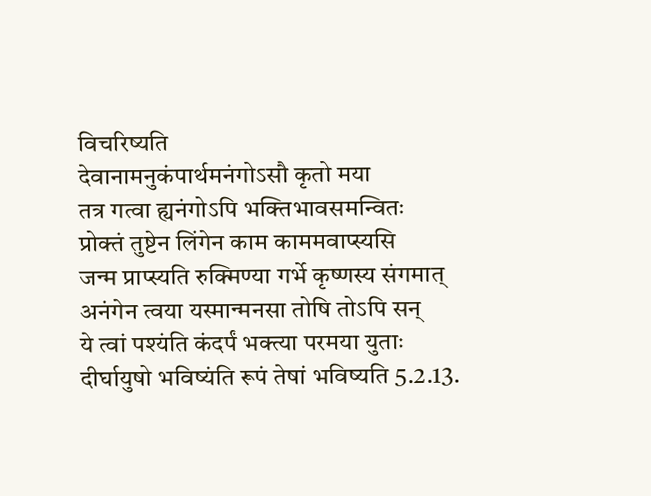विचरिष्यति
देवानामनुकंपार्थमनंगोऽसौ कृतो मया
तत्र गत्वा ह्यनंगोऽपि भक्तिभावसमन्वितः
प्रोक्तं तुष्टेन लिंगेन काम काममवाप्स्यसि
जन्म प्राप्स्यति रुक्मिण्या गर्भे कृष्णस्य संगमात्
अनंगेन त्वया यस्मान्मनसा तोषि तोऽपि सन्
ये त्वां पश्यंति कंदर्पं भक्त्या परमया युताः
दीर्घायुषो भविष्यंति रूपं तेषां भविष्यति 5.2.13.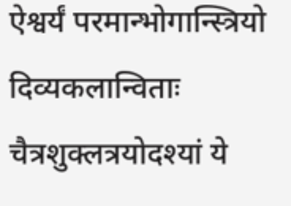ऐश्वर्यं परमान्भोगान्स्त्रियो दिव्यकलान्विताः
चैत्रशुक्लत्रयोदश्यां ये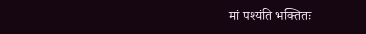मां पश्यंति भक्तितः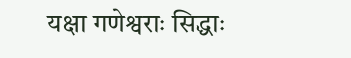यक्षा गणेश्वराः सिद्धाः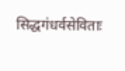सिद्धगंधर्वसेविताः